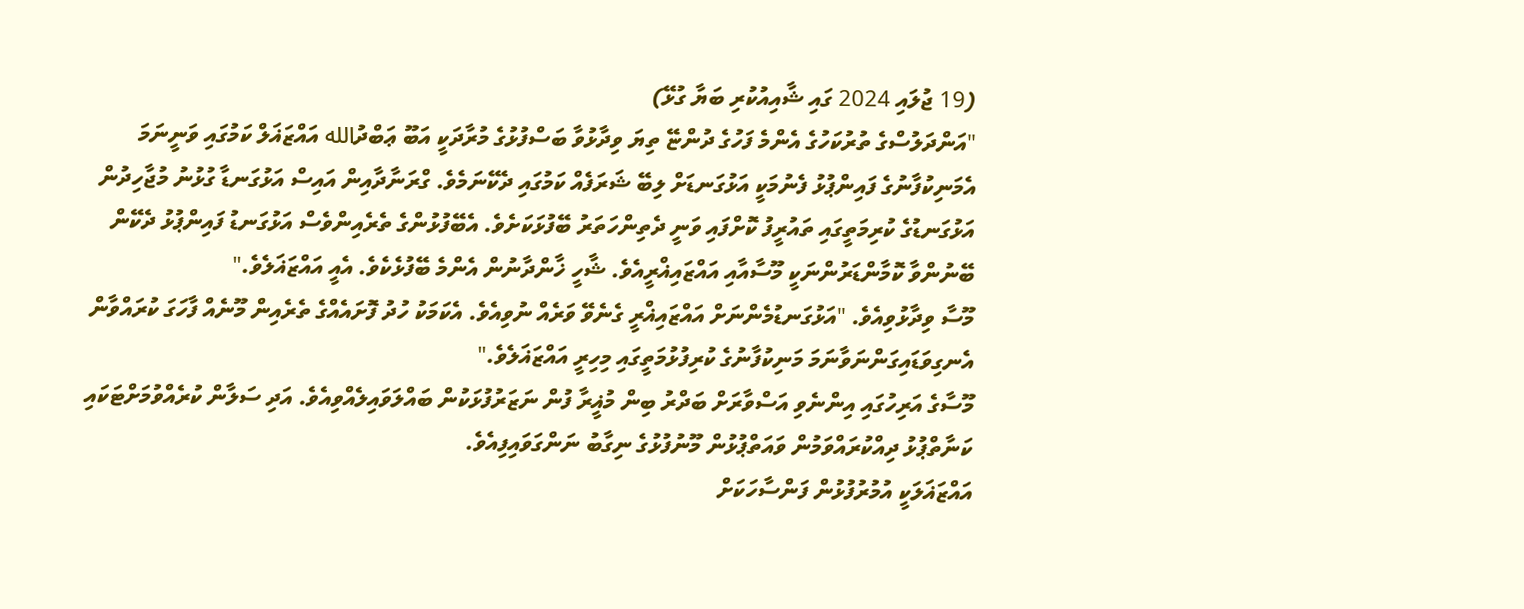(19 ޖުލައި 2024 ގައި ޝާއިއުކުރި ބަޔާ ގުޅޭ)
"އަންދަލުސްގެ ތުރުކަހުގެ އެންމެ ފަހުގެ ދުންޏޭ ތިޔަ ވިދާޅުވާ ބަސްފުޅުގެ މުރާދަކީ އަބޫ ޢަބްދުالله އައްޒަޣަލް ކަމުގައި ވަނީނަމަ އެމަނިކުފާނުގެ ފައިންޕުޅު ފެނުމަކީ އަޅުގަނޑަށް ލިބޭ ޝަރަފެއް ކަމުގައި ދެކޭނަމެވެ. ގްރަނާދާއިން އައިސް އަޅުގަނޑާ ގުޅުނު މުޖާހިދުން އަޅުގަނޑުގެ ކުރިމަތީގައި ތައުރީފު ކޮށްފައި ވަނީ ދެތިންހަތަރު ބޭފުޅަކަށެވެ. އެބޭފުޅުންގެ ތެރެއިންވެސް އަޅުގަނޑު ފައިންޕުޅު ދެކޭން ބޭނުންވާ ކޮމާންޑަރުންނަކީ މޫސާއާއި އައްޒައިޣްރީއެވެ. ޝާހީ ޚާންދާނުން އެންމެ ބޭފުޅެކެވެ. އެއީ އައްޒަޣަލެވެ."
މޫސާ ވިދާޅުވިއެވެ. "އަޅުގަނޑުމެންނަށް އައްޒައިޣްރީ ގެނެވޭ ވަރެއް ނުވިއެވެ. އެކަމަކު ހުދު ފޮށައެއްގެ ތެރެއިން މޫނެއް ފާހަގަ ކުރައްވާން އެނގިވަޑައިގަންނަވާނަމަ މަނިކުފާނުގެ ކުރިފުޅުމަތީގައި މިހިރީ އައްޒަޣަލެވެ."
މޫސާގެ އަރިހުގައި އިންނެވި އަސްވާރަށް ބަދްރު ބިން މުޣީރާ ފުން ނަޒަރުފުޅަކުން ބައްލަވައިލެއްވިއެވެ. އަދި ސަލާން ކުރެއްވުމަށްޓަކައި ކަނާތްޕުޅު ދިއްކުރައްވަމުން ވައަތްޕުޅުން މޫނުފުޅުގެ ނިގާބު ނަންގަވައިފިއެވެ.
އައްޒަޣަލަކީ އުމުރުފުޅުން ފަންސާހަކަށް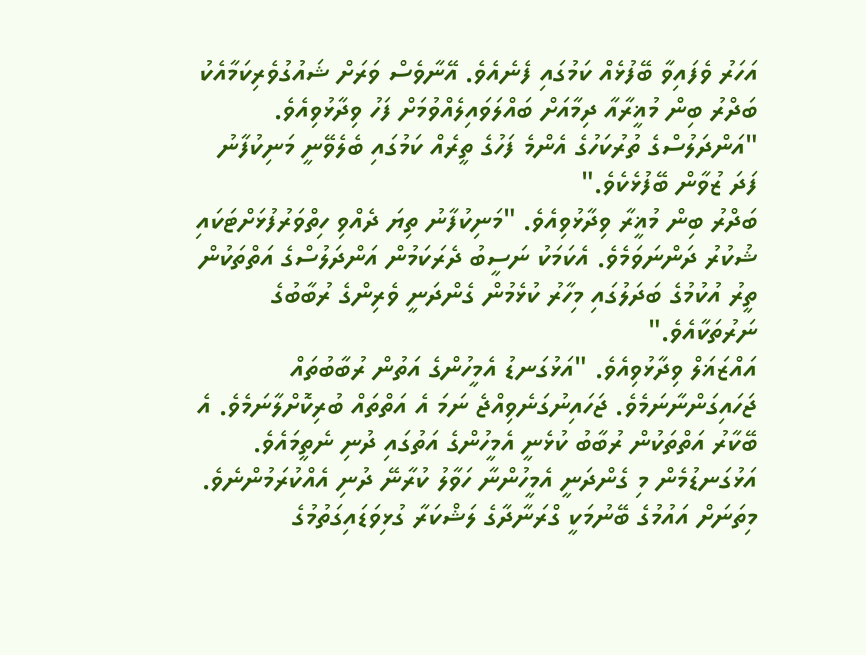އަހަރު ވެފައިވާ ބޭފުޅެއް ކަމުގައި ފެނެއެވެ. އޭނާވެސް ވަރަށް ޝައުގުވެރިކަމާއެކު ބަދްރު ބިން މުޣީރާއާ ދިމާއަށް ބައްލަވައިލެއްވުމަށް ފަހު ވިދާޅުވިއެވެ. "އަންދަލުސްގެ ތުރުކަހުގެ އެންމެ ފަހުގެ ތީރެއް ކަމުގައި ބެލެވޭނީ މަނިކުފާނު ފަދަ ޒުވާން ބޭފުޅެކެވެ."
ބަދްރު ބިން މުޣީރާ ވިދާޅުވިއެވެ. "މަނިކުފާނު ތިޔަ ދެއްވި ހިތްވަރުފުޅަށްޓަކައި ޝުކުރު ދަންނަވަމެވެ. އެކަމަކު ނަސީބު ދެރަކަމުން އަންދަލުސްގެ އަތްތަކުން ތީރު އުކުމުގެ ބަދަލުގައި މިހާރު ކުޅެމުން ގެންދަނީ ވެރިންގެ ރުބާބުގެ ނަރުތަކާއެވެ."
އައްޒަޣަލް ވިދާޅުވިއެވެ. "އަޅުގަނޑު އެމީހުންގެ އަތުން ރުބާބުތައް ޖަހައިގަންނާނަމެވެ. ޖަހައިނުގަނެވިއްޖެ ނަމަ އެ އަތްތައް ބުރިކޮށްލާނަމެވެ. އެ ބޭކާރު އަތްތަކުން ރުބާބު ކުޅެނީ އެމީހުންގެ އަތުގައި ދުނި ނެތީމައެވެ. އަޅުގަނޑުމެން މި ގެންދަނީ އެމީހުންނާ ހަވާލު ކުރާނޭ ދުނި އެއްކުރަމުންނެވެ. މިތަނަށް އައުމުގެ ބޭނުމަކީ ގްރަނާދާގެ ލަޝްކަރާ ގުޅިވަޑައިގަތުމުގެ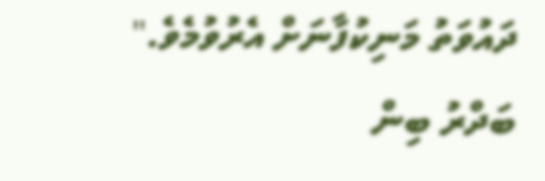ދައުވަތު މަނިކުފާނަށް އެރުވުމެވެ."
ބަދްރު ބިން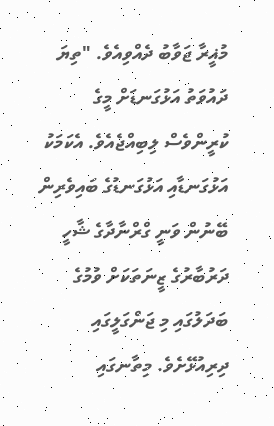މުޣީރާ ޖަވާބު ދެއްވިއެވެ. "ތިޔަ ދައުވަތު އަޅުގަނޑަށް މީގެ ކުރީންވެސް ލިބިއްޖެއެވެ. އެކަމަކު އަޅުގަނޑާއި އަޅުގަނޑުގެ ބައިވެރިން ބޭނުން ވަނީ ގްރްނާދާގެ ޝާހީ ދަރުބާރުގެ ޒީނަތަކަށް ވުމުގެ ބަދަލުގައި މި ޖަންގަލީގައި ދިރިއުޅޭށެވެ. މިތާނގައި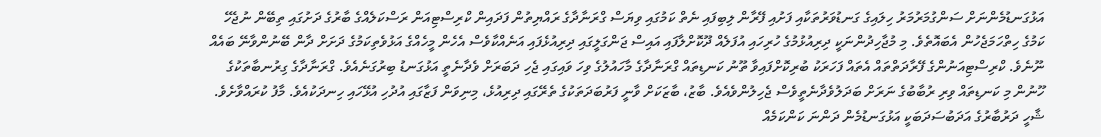އަޅުގަނޑުމެންނަށް ސަންގުމަރުމަރު ހިލައިގެ ގަނޑުވަރުތަކާއި ފަށުއި ފޭރާން ލިބިފައި ނެތް ކަމުގައި ވިޔަސް ގްރަނާދާގެ ރައްޔިތުން ފަދައިން ކްރިސްޓިއަން ރަސްކަލެއްގެ ބާރުގެ ދަށުގައި ތިބޭން ނުޖެހޭ ކަމުގެ ހިތްހަމަޖެހުން އެބައޮތެވެ. މި މުޖާހިދުންނަކީ ދިރިއުޅުމުގެ ހުރިހައި އުފަލެއް ދޫކޮށްލާފައި އައިސް ޖަންގަލީގައި ދިރިއުޅެފައި އަނެއްކާވެސް އެހެން މީހެއްގެ އަޅުވެތިކަމުގެ ދަށަށް ދާން ބޭނުންވާނޭ ބައެއް ނޫނެވެ. ކްރިސްޓިއަނުންގެ ފޭރާދަތްތައް އެތައް ފަހަރަކު ބުރިކޮށްފައިވާ ތޫނު ކަނޑިތައް ގްރަނާދާގެ މާހައުލުގެ ވިހަ ވައިގައި ޖެހި ދަބަރަށް ވެދާނެތީ އަޅުގަނޑު ބިރުގަނެއެވެ. ގްރަނާދާގެ ގިރުނބާތަކުގެ ހޫނުން މި ކަނޑިތައް ވިރި ރުބާބުގެ ނަރަށް ބަދަލުވެދާނެތީވެސް ޖެހިލުންވެއެވެ. ބާޒު، ބާޒަކަށް ވާނީ ފަރުބަދަތަކުގެ ތެރޭގައި ދިރިއުޅެ، މިނިވަން ފަޒާގައި އުދުހި އުޅޭހައި ހިނދަކުއެވެ. މާފު ކުރައްވާށެވެ. ޝާހީ ދަރުބާރުގެ އަދަބުސަދަބަކީ އަޅުގަނޑުމެން ދަންނަ ކަންކަމެއް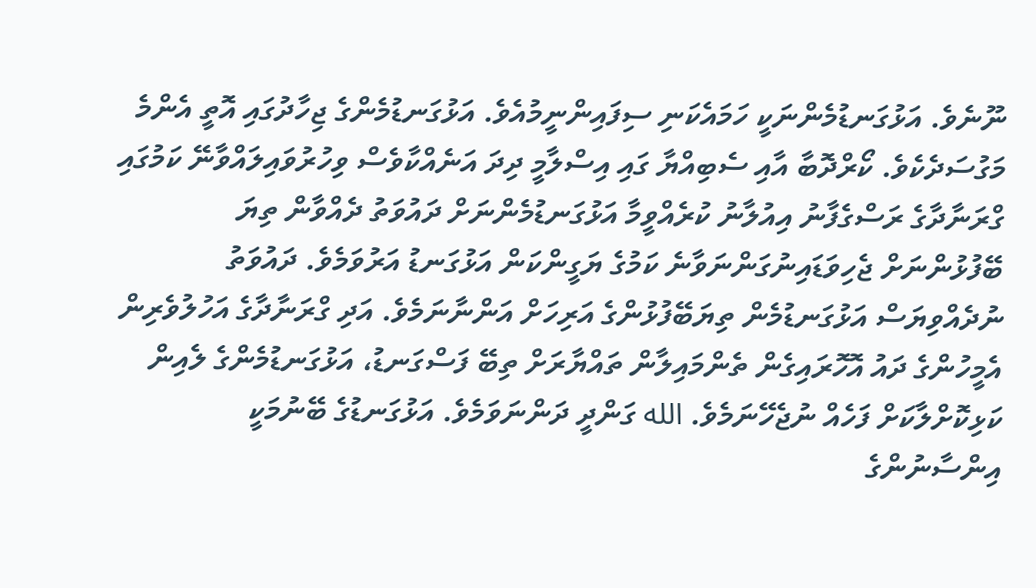ނޫނެވެ. އަޅުގަނޑުމެންނަކީ ހަމައެކަނި ސިފައިންނީމުއެވެ. އަޅުގަނޑުމެންގެ ޖިހާދުގައި އޮތީ އެންމެ މަގުސަދެކެވެ. ކޯރްދޮބާ އާއި ސެބިއްޔާ ގައި އިސްލާމީ ދިދަ އަނެއްކާވެސް ވިހުރުވައިލައްވާނޭ ކަމުގައި ގްރަނާދާގެ ރަސްގެފާނު އިއުލާނު ކުރެއްވީމާ އަޅުގަނޑުމެންނަށް ދައުވަތު ދެއްވާން ތިޔަ ބޭފުޅުންނަށް ޖެހިވަޑައިނުގަންނަވާނެ ކަމުގެ ޔަގީންކަން އަޅުގަނޑު އަރުވަމެވެ. ދައުވަތު ނުދެއްވިޔަސް އަޅުގަނޑުމެން ތިޔަބޭފުޅުންގެ އަރިހަށް އަންނާނަމެވެ. އަދި ގްރަނާދާގެ އަހުލުވެރިން އެމީހުންގެ ދައު އޮހޮރައިގެން ތެންމައިލާން ތައްޔާރަށް ތިބޭ ފަސްގަނޑު، އަޅުގަނޑުމެންގެ ލެއިން ކަޅިކޮށްލާކަށް ފަހެއް ނުޖެހޭނަމެވެ. الله ގަންދީ ދަންނަވަމެވެ. އަޅުގަނޑުގެ ބޭނުމަކީ އިންސާނުންގެ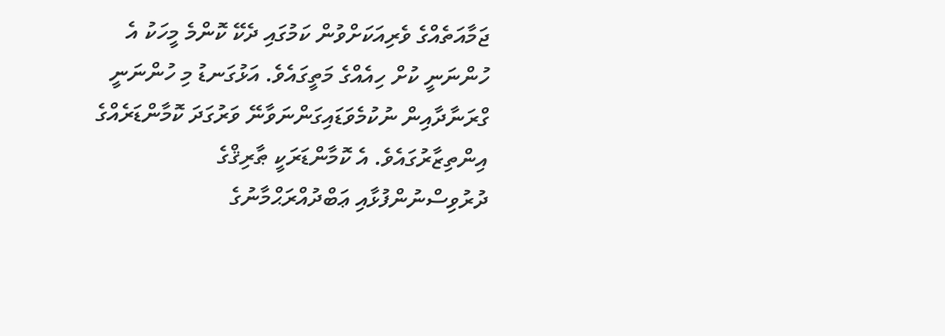ޖަމާއަތެއްގެ ވެރިއަކަށްވުން ކަމުގައި ދެކޭ ކޮންމެ މީހަކު އެ ހުންނަނީ ކުށް ހިއެއްގެ މަތީގައެވެ. އަޅުގަނޑު މި ހުންނަނީ ގްރަނާދާއިން ނުކުމެވަޑައިގަންނަވާނޭ ވަރުގަދަ ކޮމާންޑަރެއްގެ އިންތިޒާރުގައެވެ. އެ ކޮމާންޑަރަކީ ޠާރިޤްގެ ދުރުވިސްނުންފުޅާއި ޢަބްދުއްރަޙްމާނުގެ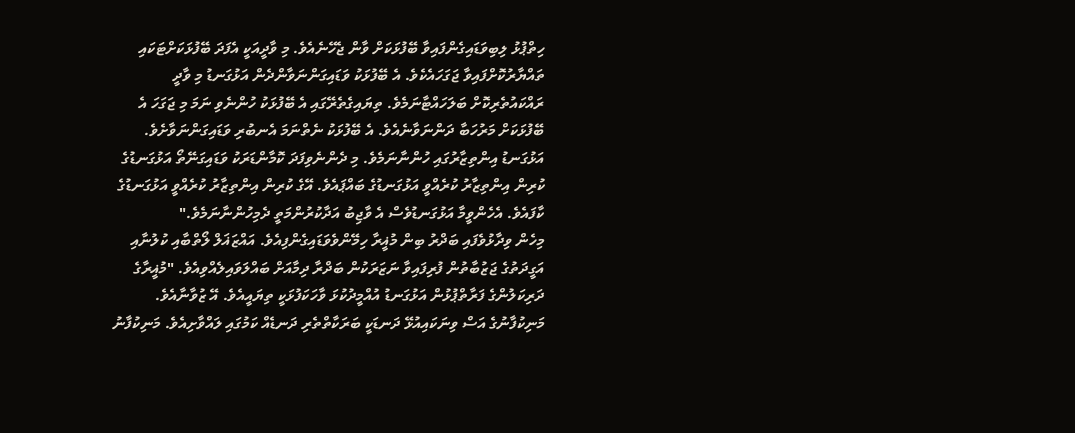ހިތްޕުޅު ލިބިވަޑައިގެންފައިވާ ބޭފުޅަކަށް ވާން ޖެހޭނެއެވެ. މި ވާދީއަކީ އެފަދަ ބޭފުޅަކަށްޓަކައި ތައްޔާރުކޮށްފައިވާ ޖަގަހައެކެވެ. އެ ބޭފުޅަކު ވަޑައިގަންނަވާންދެން އަޅުގަނޑު މި ވާދީ ރައްކައުތެރިކޮށް ބަލަހައްޓާނަމެވެ. ތިޔައިގެތެރޭގައި އެ ބޭފުޅަކު ހުންނެވި ނަމަ މި ޖަގަހަ އެ ބޭފުޅަކަށް މަރުހަބާ ދަންނަވާނެއެވެ. އެ ބޭފުޅަކު ނެތްނަމަ އެނބުރި ވަޑައިގަންނަވާށެވެ. އަޅުގަނޑު އިންތިޒާރުގައި ހުންނާނަމެވެ. މި ދެންނެވިފަދަ ކޮމާންޑަރަކު ވަޑައިގަނޭތޯ އަޅުގަނޑުގެ ކުރިން އިންތިޒާރު ކުރެއްވީ އަޅުގަނޑުގެ ބައްޕައެވެ. އޭގެ ކުރިން އިންތިޒާރު ކުރެއްވީ އަޅުގަނޑުގެ ކާފައެވެ. އެހެންވީމާ އަޅުގަނޑުވެސް އެ ވާޖިބު އަދާކުރުންމަތީ ދެމިހުންނާނަމެވެ."
މިހެން ވިދާޅުވެފައި ބަދްރު ބިން މުޣީރާ ހިމޭންވެވަޑައިގެންފިއެވެ. އައްޒަޣަލް ލޯތްބާއި ކުލުނާއި އަގީދަތުގެ ޖަޒުބާތުން ފުރިފައިވާ ނަޒަރަކުން ބަދްރާ ދިމާއަށް ބައްލަވައިލެއްވިއެވެ. "މުޣީރާގެ ދަރިކަލުންގެ ފަރާތްޕުޅުން އަޅުގަނޑު އުއްމީދުކުޅަ ވާހަކަފުޅަކީ ތިޔައީއެވެ. އޭ ޒުވާނާއެވެ. މަނިކުފާނުގެ އަސް ވިނަކައިއުޅޭ ދަނޑަކީ ބަރަކާތްތެރި ދަނޑެއް ކަމުގައި ލައްވާށިއެވެ. މަނިކުފާނު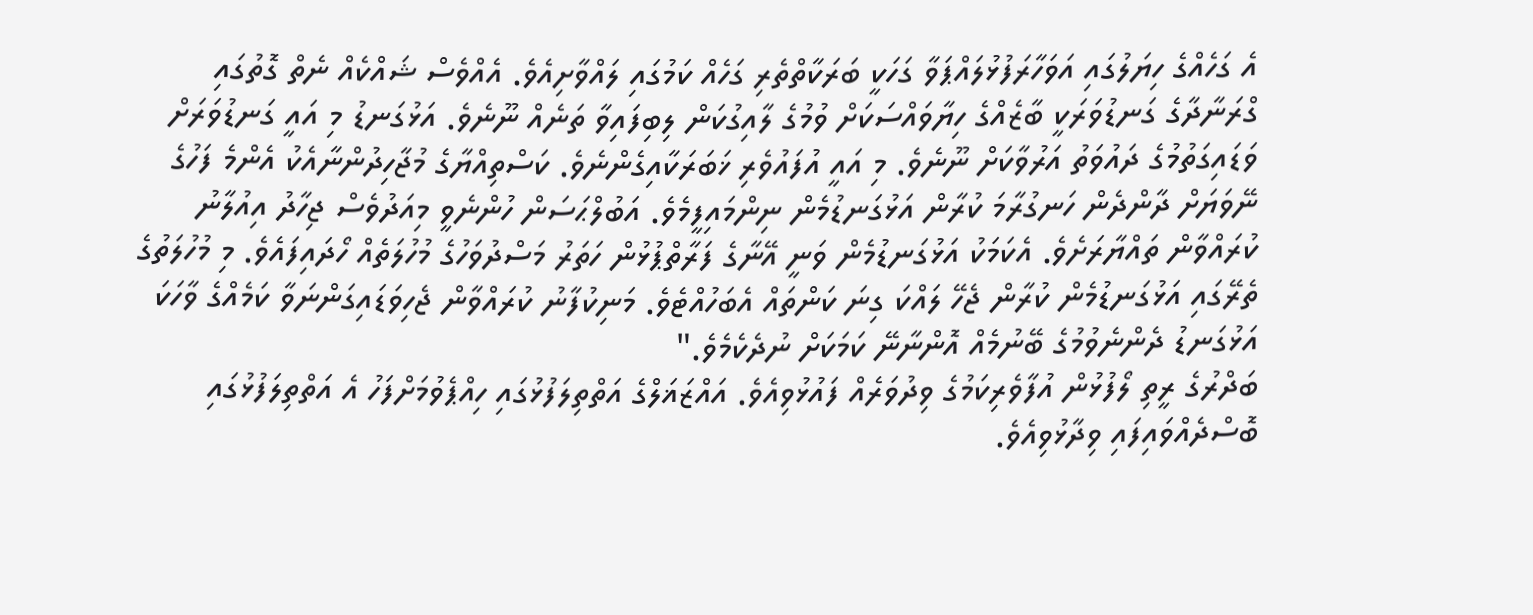އެ ގަހެއްގެ ހިޔަލުގައި އަވަހާރަފުޅުލައްޕަވާ ގަހަކީ ބަރަކާތްތެރި ގަހެއް ކަމުގައި ލައްވާށިއެވެ. އެއްވެސް ޝައްކެއް ނެތް ގޮތުގައި ގްރަނާދާގެ ގަނޑުވަރަކީ ބާޒެއްގެ ހިޔާވައްސަކަށް ވުމުގެ ލާއިގުކަން ލިބިފައިވާ ތަނެއް ނޫނެވެ. އަޅުގަނޑު މި އައީ ގަނޑުވަރަށް ވަޑައިގަތުމުގެ ދައުވަތު އަރުވާކަށް ނޫނެވެ. މި އައީ އުފައުވެރި ޚަބަރަކާއިގެންނެވެ. ކަސްތިއްޔާގެ މުޖާހިދުންނާއެކު އެންމެ ފަހުގެ ނޭވަޔަށް ދާންދެން ހަނގުރާމަ ކުރާން އަޅުގަނޑުމެން ނިންމައިފީމެވެ. އަބުލްޙަސަން ހުންނެވީ މިއަދުވެސް ޖިހާދު އިއުލާނު ކުރައްވާން ތައްޔާރަށެވެ. އެކަމަކު އަޅުގަނޑުމެން ވަނީ އޭނާގެ ފަރާތްޕުޅުން ހަތަރު މަސްދުވަހުގެ މުހުލަތެއް ހޯދައިފައެވެ. މި މުހުލަތުގެ ތެރޭގައި އަޅުގަނޑުމެން ކުރާން ޖެހޭ ލައްކަ ގިނަ ކަންތައް އެބަހުއްޓެވެ. މަނިކުފާނު ކުރައްވާން ޖެހިވަޑައިގަންނަވާ ކަމެއްގެ ވާހަކަ އަޅުގަނޑު ދެންނެވުމުގެ ބޭނުމެއް އޮންނާނޭ ކަމަކަށް ނުދެކެމެވެ."
ބަދްރުގެ ރީތި ލޯފުޅުން އުފާވެރިކަމުގެ ވިދުވަރެއް ފައުޅުވިއެވެ. އައްޒަޣަލްގެ އަތްތިލަފުޅުގައި ހިއްޕެވުމަށްފަހު އެ އަތްތިލަފުޅުގައި ބޮސްދެއްވައިފައި ވިދާޅުވިއެވެ.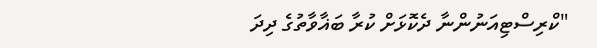"ކްރިސްޓިއަނުންނާ ދެކޮޅަށް ކުރާ ބަޣާވާތުގެ ދިދަ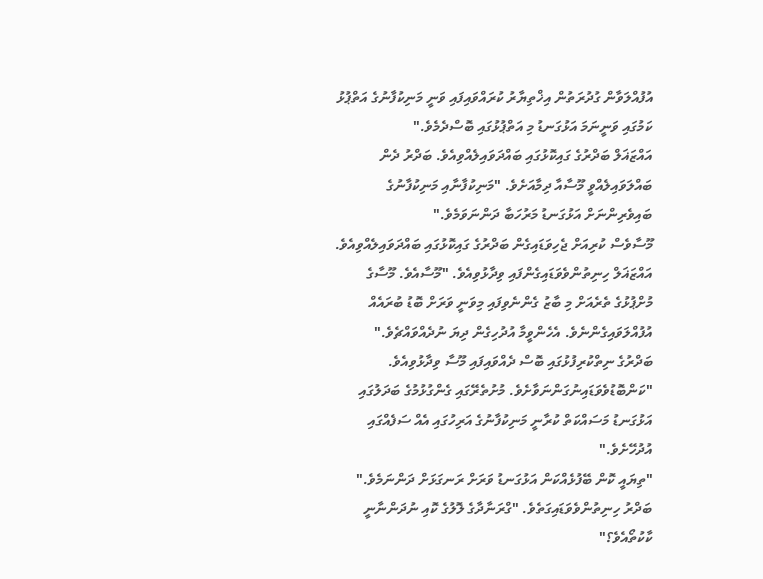އުފުއްލަވާން ގުދުރަތުން އިޚްތިޔާރު ކުރައްވައިފައި ވަނީ މަނިކުފާނުގެ އަތްޕުޅު ކަމުގައި ވަނީނަމަ އަޅުގަނޑު މި އަތްޕުޅުގައި ބޮސްދެމެވެ."
އައްޒަޣަލް ބަދްރުގެ ގައިކޮޅުގައި ބައްދަވައިލެއްވިއެވެ. ބަދްރު ދެން ބައްލަވައިލެއްވީ މޫސާއާ ދިމާއަށެވެ. "މަނިކުފާނާއި މަނިކުފާނުގެ ބައިވެރިންނަށް އަޅުގަނޑު މަރުހަބާ ދަންނަވަމެވެ."
މޫސާވެސް ކުރިއަށް ޖެހިވަޑައިގެން ބަދްރުގެ ގައިކޮޅުގައި ބައްދަވައިލެއްވިއެވެ. އައްޒަޣަލް ހިނިތުންވެވަޑައިގެންފައި ވިދާޅުވިއެވެ. "މޫސާއެވެ. މޫސާގެ މުށްޕުޅުގެ ތެރެއަށް މި ބާޒު ގެންނެވިފައި މިވަނީ ވަރަށް ބޮޑު ބުރައެއް އުފުއްލަވައިގެންނެވެ. އެހެންވީމާ އުދުހިގެން ދިޔަ ނުދެއްވައްޗެވެ."
ބަދްރުގެ ނިތްކުރިފުޅުގައި ބޮސް ދެއްވައިފައި މޫސާ ވިދާޅުވިއެވެ. "ކަންބޮޑުވެވަޑައިނުގަންނަވާށެވެ. މުށުތެރޭގައި ގެންގުޅުމުގެ ބަދަލުގައި އަޅުގަނޑު މަސައްކަތް ކުރާނީ މަނިކުފާނުގެ އަރިހުގައި އެއް ސަފެއްގައި އުދުހޭށެވެ."
"ތިޔައީ ކޮން ބޭފުޅެއްކަން އަޅުގަނޑު ވަރަށް ރަނގަޅަށް ދަންނަމެވެ." ބަދްރު ހިނިތުންވެވަޑައިގަތެވެ. "ގްރަނާދާގެ ލޮލުގެ ކޮއި ނުދަންނާނީ ކާކުތޯއެވެ؟"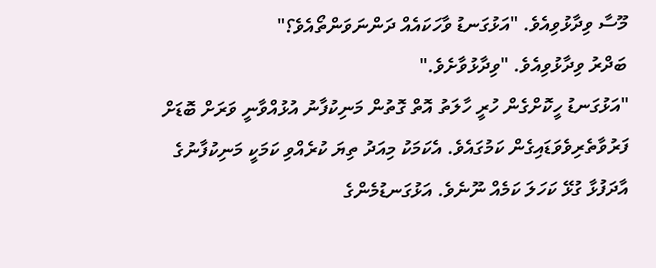މޫސާ ވިދާޅުވިއެވެ. "އަޅުގަނޑު ވާހަކައެއް ދަންނަވަންތޯއެވެ؟"
ބަދްރު ވިދާޅުވިއެވެ. "ވިދާޅުވާށެވެ."
"އަޅުގަނޑު ހީކޮށްގެން ހުރީ ހާލަތު އޮތް ގޮތުން މަނިކުފާނު އުޅުއްވާނީ ވަރަށް ބޮޑަށް ފަރުވާތެރިވެވަޑައިގެން ކަމުގައެވެ. އެކަމަކު މިއަދު ތިޔަ ކުރެއްވި ކަމަކީ މަނިކުފާނުގެ އާދަފުޅާ ގުޅޭ ކަހަލަ ކަމެއް ނޫނެވެ. އަޅުގަނޑުމެންގެ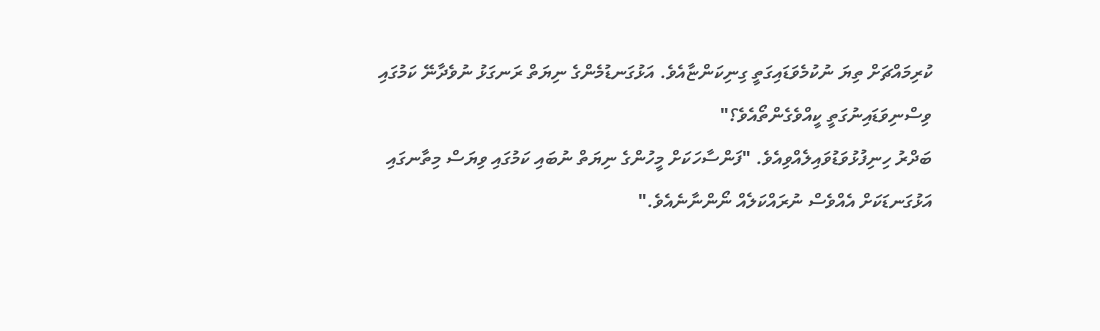ކުރިމައްޗަށް ތިޔަ ނުކުމެވަޑައިގަތީ ގިނިކަންޏާއެވެ. އަޅުގަނޑުމެންގެ ނިޔަތް ރަނގަޅު ނުވެދާނޭ ކަމުގައި ވިސްނިވަޑައިނުގަތީ ކީއްވެގެންތޯއެވެ؟"
ބަދްރު ހިނިފުޅުވަޑުވައިލެއްވިއެވެ. "ފަންސާހަކަށް މީހުންގެ ނިޔަތް ނުބައި ކަމުގައި ވިޔަސް މިތާނގައި އަޅުގަނޑަކަށް އެއްވެސް ނުރައްކަލެއް ނޯންނާނެއެވެ."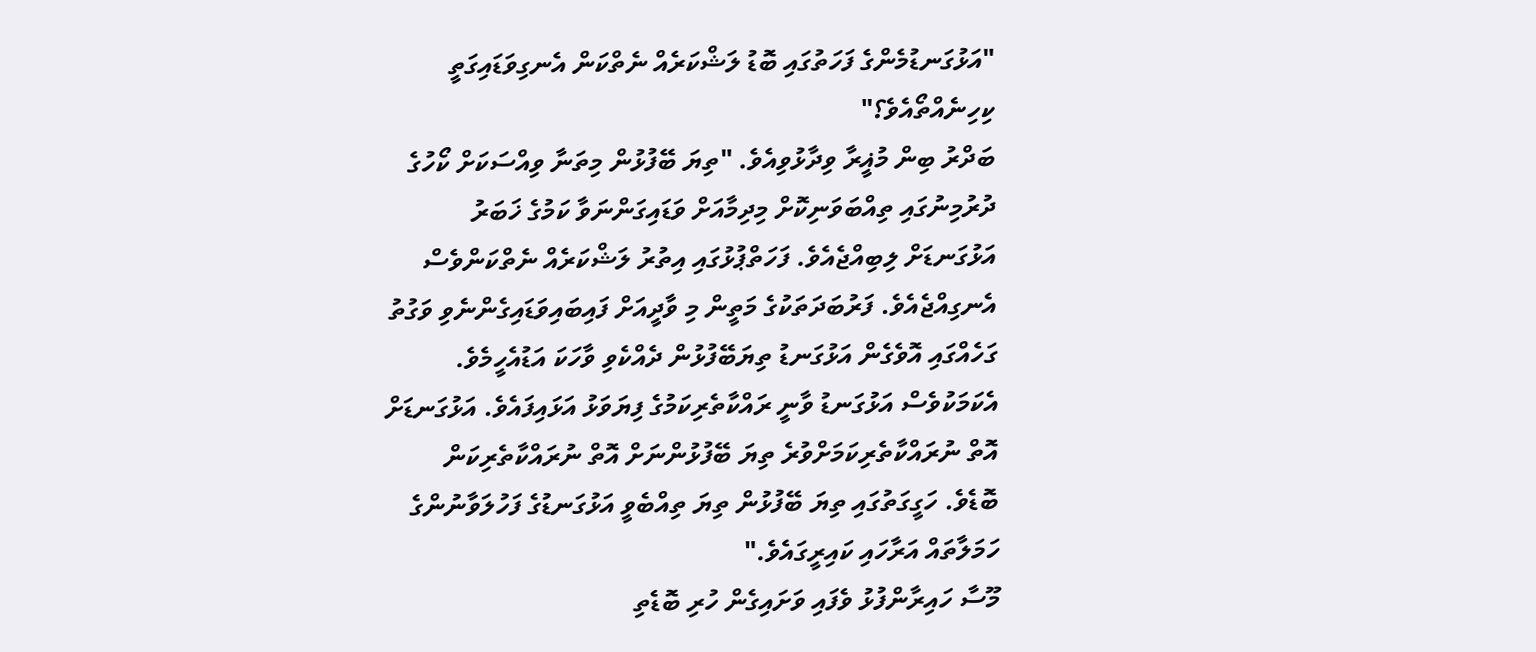"އަޅުގަނޑުމެންގެ ފަހަތުގައި ބޮޑު ލަޝްކަރެއް ނެތްކަން އެނގިވަޑައިގަތީ ކިހިނެއްތޯއެވެ؟"
ބަދްރު ބިން މުޣީރާ ވިދާޅުވިއެވެ. "ތިޔަ ބޭފުޅުން މިތަނާ ވިއްސަކަށް ކޯހުގެ ދުރުމިނުގައި ތިއްބަވަނިކޮށް މިދިމާއަށް ވަޑައިގަންނަވާ ކަމުގެ ޚަބަރު އަޅުގަނޑަށް ލިބިއްޖެއެވެ. ފަހަތްޕުޅުގައި އިތުރު ލަޝްކަރެއް ނެތްކަންވެސް އެނގިއްޖެއެވެ. ފަރުބަދަތަކުގެ މަތީން މި ވާދީއަށް ފައިބައިވަޑައިގެންނެވި ވަގުތު ގަހެއްގައި އޮވެގެން އަޅުގަނޑު ތިޔަބޭފުޅުން ދެއްކެވި ވާހަކަ އަޑުއެހީމެވެ. އެކަމަކުވެސް އަޅުގަނޑު ވާނީ ރައްކާތެރިކަމުގެ ފިޔަވަޅު އަޅައިފައެވެ. އަޅުގަނޑަށް އޮތް ނުރައްކާތެރިކަމަށްވުރެ ތިޔަ ބޭފުޅުންނަށް އޮތް ނުރައްކާތެރިކަން ބޮޑެވެ. ހަގީގަތުގައި ތިޔަ ބޭފުޅުން ތިޔަ ތިއްބެވީ އަޅުގަނޑުގެ ފަހުލަވާނުންގެ ހަމަލާތައް އަރާހައި ކައިރީގައެވެ."
މޫސާ ހައިރާންފުޅު ވެފައި ވަށައިގެން ހުރި ބޮޑެތި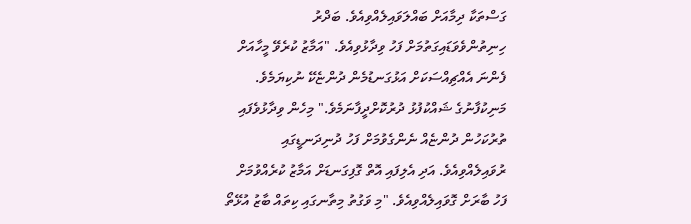ގަސްތަކާ ދިމާއަށް ބައްލަވައިލެއްވިއެވެ. ބަދްރު ހިނިތުންވެވަޑައިގަތުމަށް ފަހު ވިދާޅުވިއެވެ. "އަމާޒު ކުރެވޭ މީހާއަށް ފެންނަ އެއްޗިއްސަކަށް އަޅުގަނޑުމެން ދުންޏެކޭ ނުކިޔަމެވެ. މަނިކުފާނުގެ ޝައްކުފުޅު ދުރުކޮށްދީފާނަމެވެ." މިހެން ވިދާޅުވެފައި ތުރުކަހުން ދުންޏެއް ނެންގެވުމަށް ފަހު ދުނިދަނޑީގައި ރުވައިލެއްވިއެވެ. އަދި އެލިފައި އޮތް ގޮފިގަނޑަށް އަމާޒު ކުރެއްވުމަށް ފަހު ބާރަށް ގޮވައިލެއްވިއެވެ. "މި ވަގުތު މިތާނގައި ކިތައް ބާޒު އުޅޭތޯ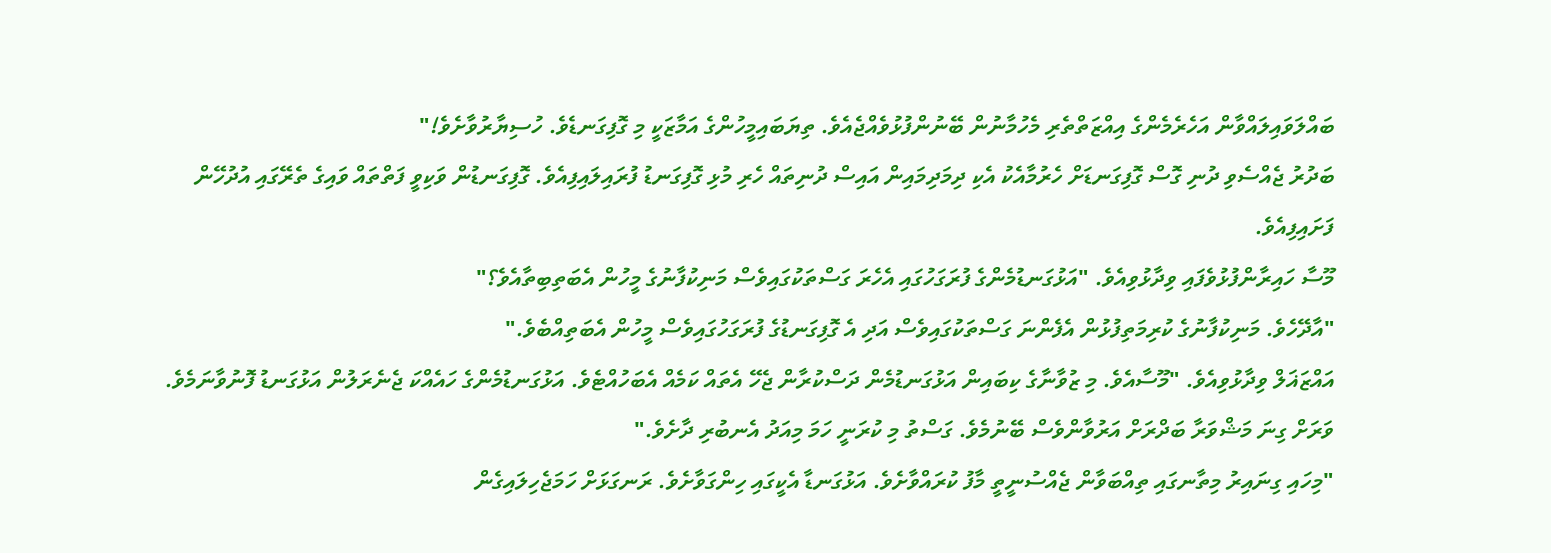ބައްލަވައިލައްވާން އަހެރެމެންގެ އިއްޒަތްތެރި މެހުމާނުން ބޭނުންފުޅުވެއްޖެއެވެ. ތިޔަބައިމީހުންގެ އަމާޒަކީ މި ގޮފިގަނޑެވެ. ހުސިޔާރުވާށެވެ!"
ބަދުރު ޖެއްސެވި ދުނި ގޮސް ގޮފިގަނޑަށް ހެރުމާއެކު އެކި ދިމަދިމައިން އައިސް ދުނިތައް ހެރި މުޅި ގޮފިގަނޑު ފުރައިލައިފިއެވެ. ގޮފިގަނޑުން ވަކިވީ ފަތްތައް ވައިގެ ތެރޭގައި އުދުހޭން ފަށައިފިއެވެ.
މޫސާ ހައިރާންފުޅުވެފައި ވިދާޅުވިއެވެ. "އަޅުގަނޑުމެންގެ ފުރަގަހުގައި އެހެރަ ގަސްތަކުގައިވެސް މަނިކުފާނުގެ މީހުން އެބަތިބިތާއެވެ؟"
"އާދޭހެވެ. މަނިކުފާނުގެ ކުރިމަތިފުޅުން އެފެންނަ ގަސްތަކުގައިވެސް އަދި އެ ގޮފިގަނޑުގެ ފުރަގަހުގައިވެސް މީހުން އެބަތިއްބެވެ."
އައްޒަޣަލް ވިދާޅުވިއެވެ. "މޫސާއެވެ. މި ޒުވާނާގެ ކިބައިން އަޅުގަނޑުމެން ދަސްކުރާން ޖެހޭ އެތައް ކަމެއް އެބަހުއްޓެވެ. އަޅުގަނޑުމެންގެ ހައެއްކަ ޖެނެރަލުން އަޅުގަނޑު ފޮނުވާނަމެވެ. ވަރަށް ގިނަ މަޝްވަރާ ބަދްރަށް އަރުވާންވެސް ބޭނުމެވެ. ގަސްތު މި ކުރަނީ ހަމަ މިއަދު އެނބުރި ދާށެވެ."
"މިހައި ގިނައިރު މިތާނގައި ތިއްބަވާން ޖެއްސުނީތީ މާފު ކުރައްވާށެވެ. އަޅުގަނޑާ އެކީގައި ހިންގަވާށެވެ. ރަނގަޅަށް ހަމަޖެހިލައިގެން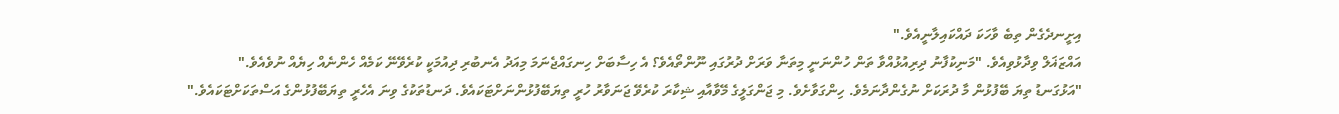އިށީނދެގެން ތިބެ ވާހަކަ ދައްކައިލާނީއެވެ."
އައްޒަޣަލް ވިދާޅުވިއެވެ. "މަނިކުފާނު ދިރިއުޅުއްވާ ތަން ހުންނަނީ މިތަނާ ވަރަށް ދުރުގައި ނޫންތޯއެވެ؟ އެ ހިސާބަށް ހިނގައްޖެނަމަ މިއަދު އެނބުރި ދިއުމަކީ ކުރެވޭނޭ ކަމެއް ހެންނެއް ހިޔެއް ނުވެއެވެ."
"އަޅުގަނޑު ތިޔަ ބޭފުޅުން މާ ދުރަކަށް ނުގެންދާނަމެވެ. ހިންގަވާށެވެ. މި ޖަންގަލީގެ މޭވާއާއި ޝިކާރަ ކުރެވޭ ޖަނަވާރު ހުރީ ތިޔަބޭފުޅުންނަށްޓަކައެވެ. ދަނޑުތަކުގެ ވިނަ އެހެރީ ތިޔަބޭފުޅުންގެ އަސްތަކަށްޓަކައެވެ."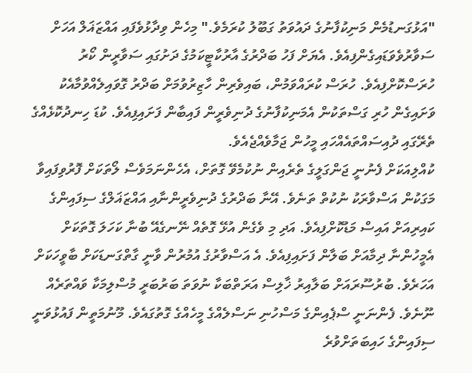"އަޅުގަނޑުމެން މަނިކުފާނުގެ ދައުވަތު ގަބޫލު ކުރަމެވެ." މިހެން ވިދާޅުވެފައި އައްޒަޣަލް އަހަށް ސަވާރުވެވަޑައިގެންފިއެވެ. އެޔަށް ފަހު ބަދްރުގެ އާރުކާޓީކަމުގެ ދަށުގައި ސަވާރީން ކޯރު ހުރަސްކޮށްފިއެވެ. ހުރަސް ކުރައްވަމުން، ބައިވެރިން ހާޒިރުވުމަށް ބަދްރު ގޮވައިލެއްވުމާއެކު ވަށައިގެން ހުރި ގަސްތަކުން އެމަނިކުފާނުގެ ދުނިވެރީން ފައިބާން ފަށައިފިއެވެ. ކުޑަ ހިނދުކޮޅެއްގެ ތެރޭގައި ދުއިސައްތައެއްހައި މީހުން ޖަމާވެއްޖެއެވެ.
ކުއްލިއަކަށް ފެނުނީ ޖަންގަލީގެ ތެރެއިން ނުކުމެވޭ ގޮތަށް، އެހެންނަމަވެސް ލޯތަކަށް ފޮރުވިފައިވާ މަގަކުން އަސްވާރަކު ނުކުތް ތަނެވެ. އޭނާ ބަދްރުގެ ދުނިވެރީންނާއި އައްޒަޣަލްގެ ސިފައިންގެ ކައިރިއަށް އައިސް މަޑުކޮށްފިއެވެ. އަދި މި ވެގެން އުޅޭ ގޮތެއް ނޭނގެއޭ ބުނާ ކަހަލަ ގޮތަކަށް އެމީހުންނާ ދިމާއަށް ބަލާން ފަށައިފިއެވެ. އެ އަސްވާރުގެ އުމުރުން ވާނީ ގާތްގަނޑަކަށް ބާވީހަކަށް އަހަރެވެ. ބުރުސޫރައަށް ބަލާއިރު ޚާލިސް އަރަތްބަކާ ނުވަތަ ބަރުބަރީ މުސްލިމަކާ ވައްތަރެއް ނޫނެވެ. ފެންނަނީ ސްޕެއިންގެ މަސްހުނި ނަސްލެއްގެ މީހެއްގެ ގޮތުގައެވެ. މޫނުމަތީން ފައުޅުވަނީ ސިފައިންގެ ހައިބަތަށްވުރެ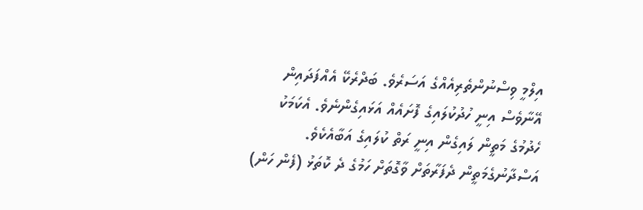އިލްމީ ވިސްނުންތެރިއެއްގެ އަސަރެވެ. ބަދްރެކޭ އެއްފަދައިން އޭނާވެސް އިނީ ހުދުކުލައިގެ ފޮށައެއް އަޅައިގެންނެވެ. އެކަމަކު ހެދުމުގެ މަތީން ލައިގެން އިނީ ރަތް ކުލައިގެ އަބާއެކެވެ. އަސްދާނުގެމަތީން ދެފަރާތަށް ވާގޮތަށް ހަމުގެ ދެ ކޮތަޅު (ފެން ހަން)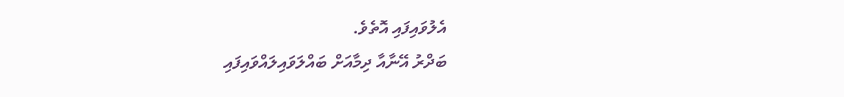އެލުވައިފައި އޮތެވެ.
ބަދްރު އޭނާއާ ދިމާއަށް ބައްލަވައިލައްވައިފައި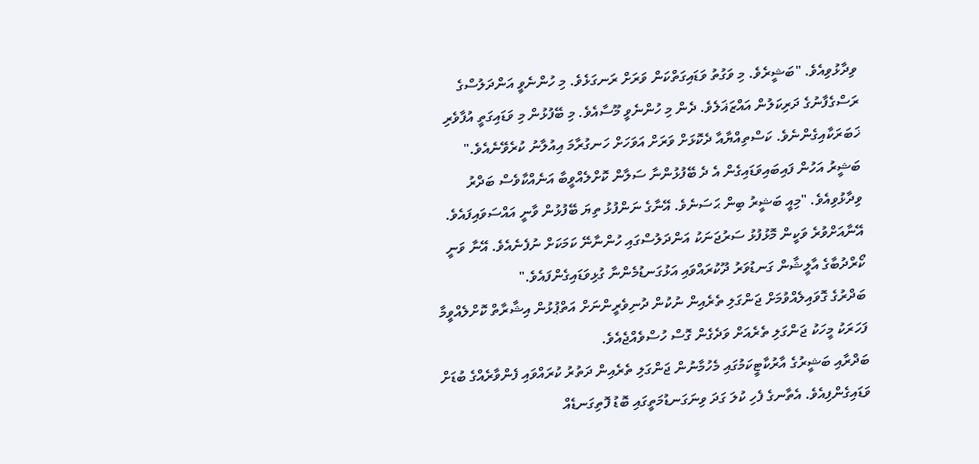ވިދާޅުވިއެވެ. "ބަޝީރެވެ. މި ވަގުތު ވަޑައިގަތްކަން ވަރަށް ރަނގަޅެވެ. މި ހުންނެވީ އަންދަލުސްގެ ރަސްގެފާނުގެ ދަރިކަލުން އައްޒަޣަލެވެ. ދެން މި ހުންނެވީ މޫސާއެވެ. މި ބޭފުޅުން މި ވަޑައިގަތީ އުފާވެރި ޚަބަރަކާއިގެންނެވެ. ކަސްތިއްޔާއާ ދެކޮޅަށް ވަރަށް އަވަހަށް ހަނގުރާމަ އިއުލާނު ކުރެވޭނެއެވެ."
ބަޝީރު އަހުން ފައިބައިވަޑައިގެން އެ ދެ ބޭފުޅުންނާ ސަލާން ކޮށްލެއްވީބާ އަނެއްކާވެސް ބަދްރު ވިދާޅުވިއެވެ. "މިއީ ބަޝީރު ބިން ޙަސަނެވެ. އޭނާގެ ނަންފުޅު ތިޔަ ބޭފުޅުން ވާނީ އައްސަވައިފައެވެ. އޭނާއަށްވުރެ ވަކީން މޮޅުފުޅު ސަރުޖަނަކު އަންދަލުސްގައި ހުންނާނޭ ކަމަކަށް ނުފެނެއެވެ. އޭނާ ވަނީ ކޯރްދުބާގެ އާލީޝާން ގަނޑުވަރު ދޫކުރައްވައި އަޅުގަނޑުމެންނާ ގުޅިވަޑައިގެންފައެވެ."
ބަދްރުގެ ގޮވައިލެއްވުމަށް ޖަންގަލި ތެރެއިން ނުކުން ދުނިވެރީންނަށް އަތްޕުޅުން އިޝާރާތް ކޮށްލެއްވީމާ ފަހަރަކު މީހަކު ޖަންގަލި ތެރެއަށް ވަދެގެން ގޮސް ހުސްވެއްޖެއެވެ.
ބަދްރާއި ބަޝީރުގެ އާރުކާޓީކަމުގައި މެހުމާނުން ޖަންގަލި ތެރެއިން ދަތުރު ކުރައްވައި ފެންވާރެއްގެ ބުޑަށް ވަޑައިގެންފިއެވެ. އެތާނގެ ފެހި ކުލަ ގަދަ ވިނަގަނޑުމަތީގައި ބޮޑު ފޮތިގަނޑެއް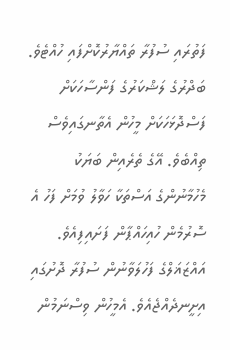ފަތުރައި ސުފުރާ ތައްޔާރުކޮށްފައި ހުއްޓެވެ. ބަދްރުގެ ލަޝްކަރުގެ ފަންސާހަކަށް ފަސްދޮޅަހަކަށް މީހުން އެތާނގައިވެސް ތިއްބެވެ. އޭގެ ތެރެއިން ބަޔަކު މެހުމާނުންގެ އަސްތަކާ ހަވާލު ވުމަށް ފަހު އެ ސޮރުމެން ހުއިހައްޕާން ފަށައިފިއެވެ.
އައްޒަޣަލްގެ ފަހުލަވާނުން ސުފުރާ ދޮށުގައި އިށީނދެއްޖެއެވެ. އެމީހުން ވިސްނަމުން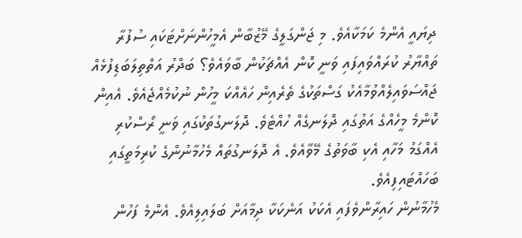ދިޔައީ އެންމެ ކަމަކާއެވެ. މި ޖަންގަލީގެ މޭޒުބާން އެމީހުންނަށްޓަކައި ސުފުރާ ތައްޔާރު ކުރައްވައިފައި ވަނީ ކޮން އެއްޗަކުން ބާވައެވެ؟ ބަދްރު އަތްތިލަބަޑިފުޅެއް ޖައްސަވައިލެއްވުމާއެކު ގަސްތަކުގެ ތެރެއިން ހައެއްކަ މީހުން ނުކުމެއްޖެއެވެ. އެއިން ކޮންމެ މީހެއްގެ އަތުގައި ދޮލަނގެއް ހުއްޓެވެ. ދޮލަނގުތަކުގައި ވަނީ ރޯސްކުރި އެއްގަމު މަހާއި އެކި ބާވަތުގެ މޭވާއެވެ. އެ ދޮލަނގުތައް މެހުމާނުންގެ ކުރިމަތީގައި ބަހައްޓައިފިއެވެ.
މެހުމާނުން ހައިރާންވެފައި އެކަކު އަނެކަކާ ދިމާއަށް ބަލައިލިއެވެ. އެންމެ ފަހުން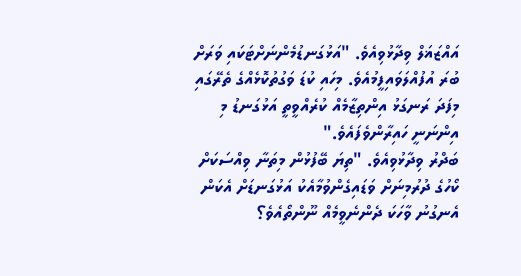އައްޒަޣަލް ވިދާޅުވިއެވެ. "އަޅުގަނޑުމެންނަށްޓަކައި ވަރަށް ބުރަ އުފުއްލަވައިފީމުއެވެ. މިހައި ކުޑަ ވަގުތުކޮޅެއްގެ ތެރޭގައި މިފަދަ ރަނގަޅު އިންތިޒާމެއް ކުރެއްވީތީ އަޅުގަނޑު މި އިންނަނީ ހައިރާންވެފައެވެ."
ބަދްރު ވިދާޅުވިއެވެ. "ތިޔަ ބޭފުޅުން މިތަނާ ވިއްސަކަށް ކޯހުގެ ދުރުމިނަށް ވަޑައިގެންވުމާއެކު އަޅުގަނޑަށް އެކަން އެނގުނު ވާހަކަ ދެންނެވީމެއް ނޫންތޯއެވެ؟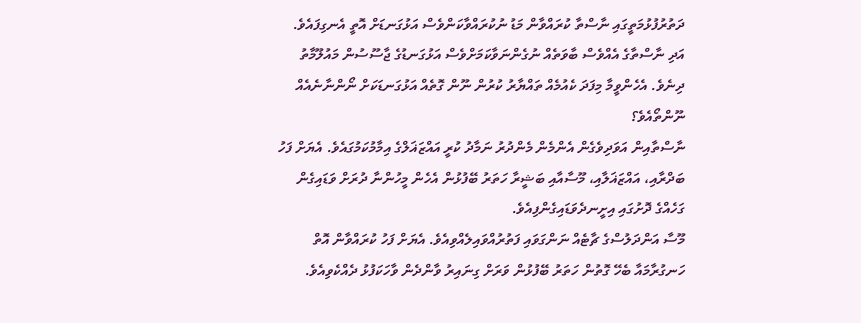ދަތުރުފުޅުމަތީގައި ނާސްތާ ކުރައްވާން މަޑު ނުކުރައްވާކަންވެސް އަޅުގަނޑަށް އޮތީ އެނގިފައެވެ. އަދި ނާސްތާގެ އެއްވެސް ބާވަތެއް ނުގެންނަވާކަމަށްވެސް އަޅުގަނޑުގެ ޖާސޫސުން މައުލޫމާތު ދިނެވެ. އެހެންވީމާ މިފަދަ ކެއުމެއް ތައްޔާރު ކުރުން ނޫން ގޮތެއް އަޅުގަނޑަކަށް ނޯންނާނެއެއް ނޫންތޯއެވެ؟
ނާސްތާއިން އަވަދިވެގެން އެންމެން މެންދުރު ނަމާދު ކުރީ އައްޒަޣަލްގެ އިމާމުކަމުގައެވެ. އެޔަށް ފަހު ބަދްރާއި، އައްޒަޣަލާއި، މޫސާއާއި ބަޝީރާ ހަތަރު ބޭފުޅުން އެހެން މީހުންނާ ދުރަށް ވަޑައިގެން ގަހެއްގެ ދޮށުގައި އިށީނދެވަޑައިގެންފިއެވެ.
މޫސާ އަންދަލުސްގެ ޗާޓެއް ނަންގަވައި ފަތުރުއްވައިލެއްވިއެވެ. އެޔަށް ފަހު ކުރައްވާން އޮތް ހަނގުރާމައާ ބެހޭ ގޮތުން ހަތަރު ބޭފުޅުން ވަރަށް ގިނައިރު ވާންދެން ވާހަކަފުޅު ދެއްކެވިއެވެ.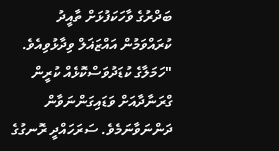ބަދްރުގެ ވާހަކަފުޅަށް ތާއީދު ކުރައްވަމުން އައްޒަޣަލް ވިދާޅުވިއެވެ. "ހަމަލާގެ ކުޑަދުވަސްކޮޅެއް ކުރީން ގްރަނާދާއަށް ވަޑައިގަންނަވާން ދަންނަވާނަމެވެ. ސަރަހައްދީ ރޮނގުގެ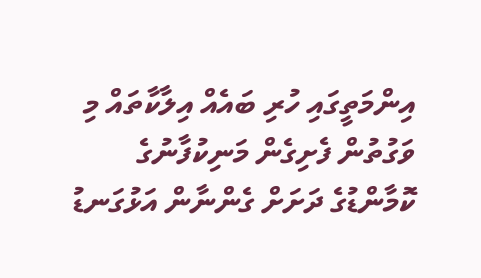އިންމަތީގައި ހުރި ބައެއް އިލާކާތައް މި ވަގުތުން ފެށިގެން މަނިކުފާނުގެ ކޮމާންޑުގެ ދަށަށް ގެންނާން އަޅުގަނޑު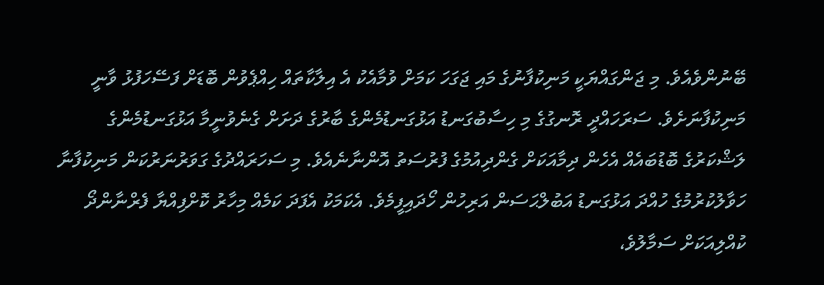ބޭނުންވެއެވެ. މި ޖަންގައްޔަކީ މަނިކުފާނުގެ މައި ޖަގަހަ ކަމަށް ވުމާއެކު އެ އިލާކާތައް ހިއްޕެވުން ބޮޑަށް ފަސޭހަފުޅު ވާނީ މަނިކުފާނަށެވެ. ސަރަހައްދީ ރޮނގުގެ މި ހިސާބުގަނޑު އަޅުގަނޑުމެންގެ ބާރުގެ ދަށަށް ގެނެވުނީމާ އަޅުގަނޑުމެންގެ ލަޝްކަރުގެ ބޮޑުބައެއް އެހެން ދިމާއަކަށް ގެންދިއުމުގެ ފުރުސަތު އޮންނާނެއެވެ. މި ސަހަރައްދުގެ ގަވަރުނަރުކަން މަނިކުފާނާ ހަވާލުކުރުމުގެ ހުއްދަ އަޅުގަނޑު އަބުލްޙަސަން އަރިހުން ހޯދައިފީމެވެ. އެކަމަކު އެފަދަ ކަމެއް މިހާރު ކޮށްފިއްޔާ ފެރްނާންދޯ ކުއްލިއަކަށް ސަމާލުވެ،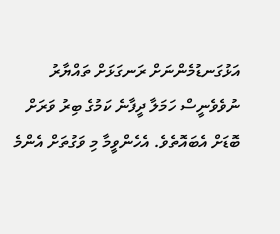އަޅުގަނޑުމެންނަށް ރަނގަޅަށް ތައްޔާރު ނުވެވެނީސް ހަމަލާ ދީފާނެ ކަމުގެ ބިރު ވަރަށް ބޮޑަށް އެބައޮތެވެ. އެހެންވީމާ މި ވަގުތަށް އެންމެ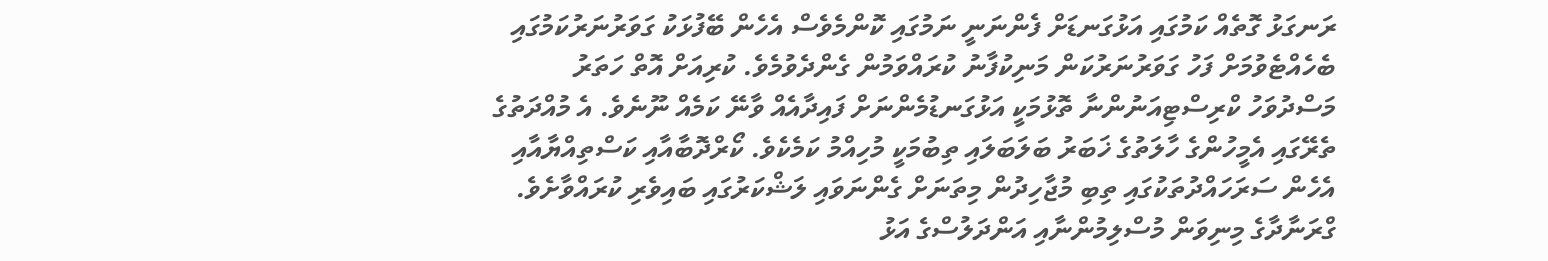ރަނގަޅު ގޮތެއް ކަމުގައި އަޅުގަނޑަށް ފެންނަނީ ނަމުގައި ކޮންމެވެސް އެހެން ބޭފުޅަކު ގަވަރުނަރުކަމުގައި ބެހެއްޓެވުމަށް ފަހު ގަވަރުނަރުކަން މަނިކުފާނު ކުރައްވަމުން ގެންދެވުމެވެ. ކުރިއަށް އޮތް ހަތަރު މަސްދުވަހު ކްރިސްޓިއަނުންނާ ތޮޅުމަކީ އަޅުގަނޑުމެންނަށް ފައިދާއެއް ވާނޭ ކަމެއް ނޫނެވެ. އެ މުއްދަތުގެ ތެރޭގައި އެމީހުންގެ ހާލަތުގެ ޚަބަރު ބަލަބަލައި ތިބުމަކީ މުހިއްމު ކަމެކެވެ. ކޯރްދޮބާއާއި ކަސްތިއްޔާއާއި އެހެން ސަރަހައްދުތަކުގައި ތިބި މުޖާހިދުން މިތަނަށް ގެންނަވައި ލަޝްކަރުގައި ބައިވެރި ކުރައްވާށެވެ. ގްރަނާދާގެ މިނިވަން މުސްލިމުންނާއި އަންދަލުސްގެ އަޅު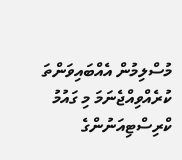މުސްލިމުން އެއްބައިވަންތަ ކުރެއްވިއްޖެނަމަ މި ގައުމު ކްރިސްޓިއަނުންގެ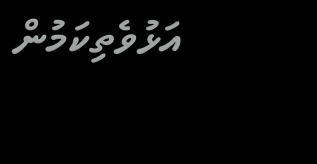އަޅުވެތިކަމުން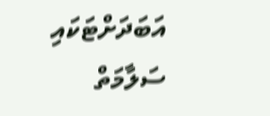އަބަދަށްޓަކައި ސަލާމަތް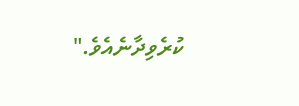ކުރެވިދާނެއެވެ."